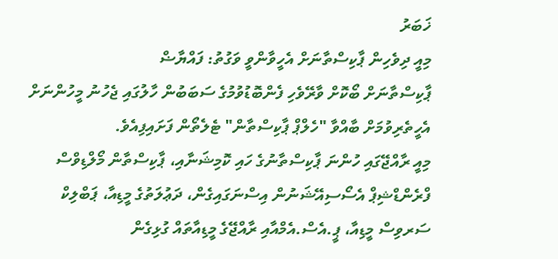ޚަބަރު
މިއީ ދިވެހިން ޕާކިސްތާނަށް އެހީވާންވީ ވަގުތު: ފައްޔާޟް
ޕާކިސްތާނަށް ބޯކޮށް ވާރޭވެހި ފެންބޮޑުވުމުގެ ސަބަބުން ހާލުގައި ޖެހުނު މީހުންނަށް އެހީތެރިވުމަށް ބާއްވާ "ހެލްޕް ޕާކިސްތާން" ޓެލެތޯން ފަށައިފިއެވެ.
މިއީ ރާއްޖޭގައި ހުންނަ ޕާކިސްތާނުގެ ހައި ކޮމިޝަނާއި، ޕާކިސްތާން މޯލްޑިވްސް ފްރެންޑްޝިޕް އެސޯސިއޭޝަނުން އިސްނަގައިގެން، ދަޢުލަތުގެ މީޑިއާ، ޕަބްލިކް ސަރވިސް މީޑިއާ، ޕީ.އެސް.އެމްއާއި ރާއްޖޭގެ މީޑިއާތައް ގުޅިގެން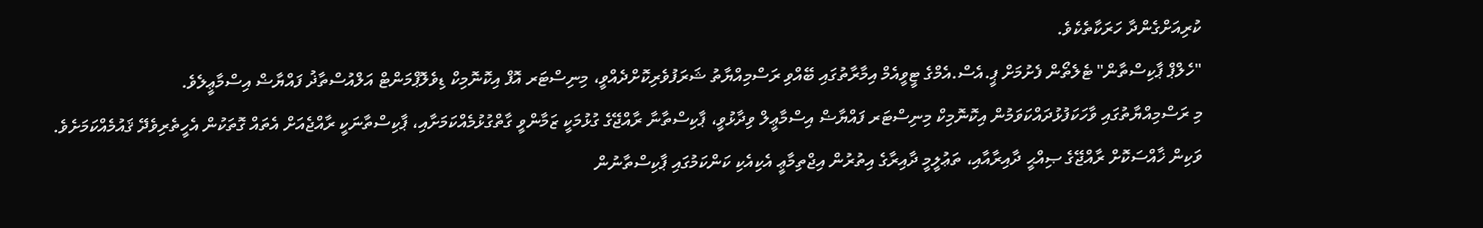ކުރިއަށްގެންދާ ހަރަކާތެކެވެ.
"ހެލްޕް ޕާކިސްތާން" ޓެލެތޯން ފެށުމަށް ޕީ.އެސް.އެމްގެ ޓީވީއެމް އިމާރާތުގައި ބޭއްވި ރަސްމިއްޔާތު ޝަރަފުވެރިކޮށްދެއްވީ، މިނިސްޓަރ އޮފް އިކޮނޮމިކް ޑިވެލޮޕްމަންޓް އަލްއުސްތާޛު ފައްޔާޟް އިސްމާޢީލެވެ.
މި ރަސްމިއްޔާތުގައި ވާހަކަފުޅުދައްކަވަމުން އިކޮނޮމިކް މިނިސްޓަރ ފައްޔާޟް އިސްމާޢީލް ވިދާޅުވީ، ޕާކިސްތާނާ ރާއްޖޭގެ ގުޅުމަކީ ޒަމާންވީ ގާތްގުޅުމެއްކަމަށާއި، ޕާކިސްތާނަކީ ރާއްޖެއަށް އެތައް ގޮތަކުން އެހީތެރިވެދޭ ޤައުމެއްކަމަށެވެ. ވަކިން ޚާއްސަކޮށް ރާއްޖޭގެ ޞިއްޙީ ދާއިރާއާއި، ތަޢުލީމީ ދާއިރާގެ އިތުރުން އިޖްތިމާޢީ އެކިއެކި ކަންކަމުގައި ޕާކިސްތާނުން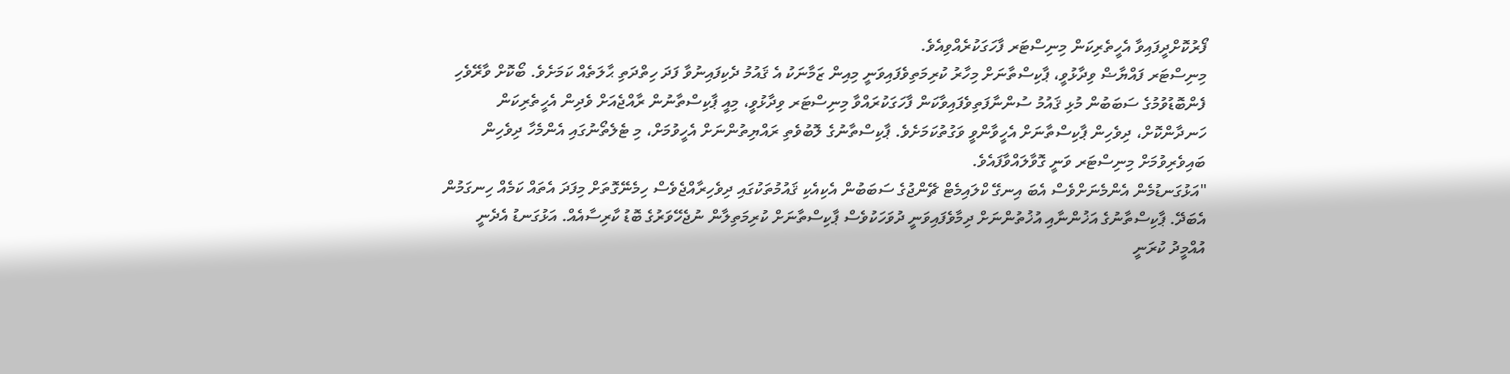ފޯރުކޮށްދީފައިވާ އެހީތެރިކަން މިނިސްޓަރ ފާހަގަކުރެއްވިއެވެ.
މިނިސްޓަރ ފައްޔާޟް ވިދާޅުވީ، ޕާކިސްތާނަށް މިހާރު ކުރިމަތިވެފައިވަނީ މިއިން ޒަމާނަކު އެ ޤައުމު ދެކިފައިނުވާ ފަދަ ހިތްދަތި ޙާލަތެއް ކަމަށެވެ. ބޯކޮށް ވާރޭވެހި ފެންބޮޑުވުމުގެ ސަބަބުން މުޅި ޤައުމު ސުންނާފަތިވެފައިވާކަން ފާހަގަކުރައްވާ މިނިސްޓަރ ވިދާޅުވީ، މިއީ ޕާކިސްތާނުން ރާއްޖެއަށް ވެދިން އެހީތެރިކަން ހަނދާންކޮށް، ދިވެހިން ޕާކިސްތާނަށް އެހީވާންވީ ވަގުތުކަމަށެވެ. ޕާކިސްތާނުގެ ލޮބުވެތި ރައްޔިތުންނަށް އެހީވުމަށް، މި ޓެލެތޯނުގައި އެންމެހާ ދިވެހިން ބައިވެރިވުމަށް މިނިސްޓަރ ވަނީ ގޮވާލައްވާފައެވެ.
"އަޅުގަނޑުމެން އެންމެނަށްވެސް އެބަ އިނގޭ ކްލައިމެޓް ޗޭންޖުގެ ސަބަބުން އެކިއެކި ޤައުމުތަކުގައި ދިވެހިރާއްޖެވެސް ހިމެނޭގޮތަށް މިފަދަ އެތައް ކަމެއް ހިނގަމުން އެބަދޭ. ޕާކިސްތާނުގެ އަޚުންނާއި އުޚުތުންނަށް ދިމާވެފައިވަނީ ދުވަހަކުވެސް ޕާކިސްތާނަށް ކުރިމަތިލާން ނުޖެހޭވަރުގެ ބޮޑު ކާރިސާއެއް. އަޅުގަނޑު އެދެނީ އުއްމީދު ކުރަނީ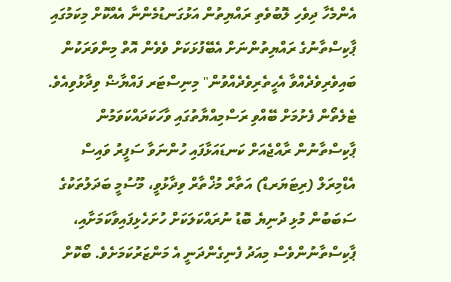އެންމެހާ ދިވެހި ލޮބުވެތި ރައްޔިތުން އަޅުގަނޑުމެންނާ އެއްކޮށް މިކަމުގައި ޕާކިސްތާނުގެ ރައްޔިތުންނަށް އެބޭފުޅަކަށް ވެވެން އޮތް މިންވަރަކުން ބައިވެރިވެދެއްވާ އެހީތެރިވެދެއްވުން" މިނިސްޓަރ ފައްޔާޟް ވިދާޅުވިއެވެ.
ޓެލެތޯން ފެށުމަށް ބޭއްވި ރަސްމިއްޔާތުގައި ވާހަކަދައްކަވަމުން ޕާކިސްތާނުން ރާއްޖެއަށް ކަނޑައަޅާފައި ހުންނަވާ ސަފީރު ވައިސް އެޑްމިރަލް (ރިޓަޔަރޑް) އަތާރް މުޚްތާރް ވިދާޅުވީ، މޫސުމީ ބަދަލުތަކުގެ ސަބަބުން މުޅި ދުނިޔެ ބޮޑު ނުރައްކަލަކަށް ހުށަހެޅިފައިވާކަމަށާއި، ޕާކިސްތާނުންވެސް މިއަދު ފެނިގެންދަނީ އެ މަންޒަރުކަމަށެވެ. ބޯކޮށް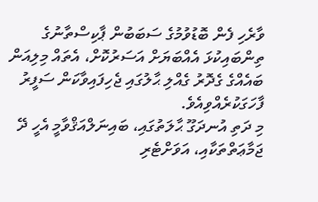ވާރެހި ފެން ބޮޑުވުމުގެ ސަބަބުން ޕާކިސްތާނުގެ ތިންބައިކުޅަ އެއްބަޔަށް އަސަރުކޮށް، އެތައް މިލިއަން ބައެއްގެ ގެދޮރު ގެއްލި ޙާލުގައި ޖެހިފައިވާކަން ސަފީރު ފާހަގަކުރެއްވިއެވެ.
މި ދަތި އުނދަގޫ ޙާލަތުގައި، ބައިނަލްއަޤްވާމީ އެހީ ދޭ ޖަމާޢަތްތަކާއި، އަވަށްޓެރި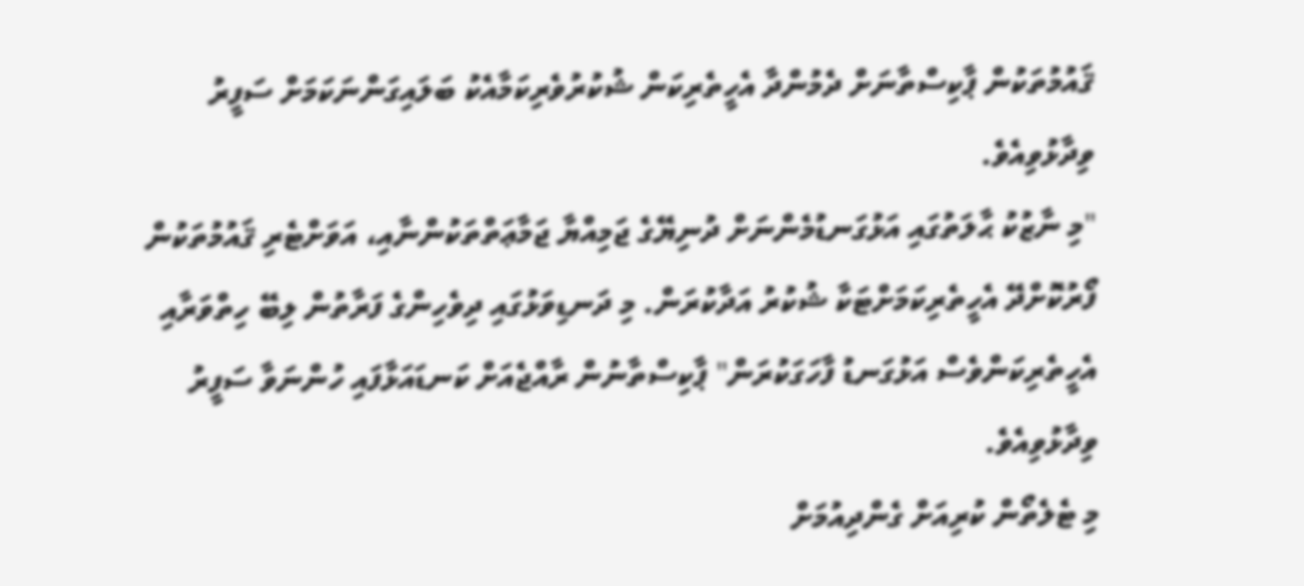ޤައުމުތަކުން ޕާކިސްތާނަށް ދެމުންދާ އެހީތެރިކަން ޝުކުރުވެރިކަމާއެކު ބަލައިގަންނަކަމަށް ސަފީރު ވިދާޅުވިއެވެ.
"މި ނާޒުކު ޙާލަތުގައި އަޅުގަނޑުމެންނަށް ދުނިޔޭގެ ޖަމިއްޔާ ޖަމާޢަތްތަކުންނާއި، އަވަށްޓެރި ޤައުމުތަކުން ފޯރުކޮށްދޭ އެހީތެރިކަމަށްޓަކާ ޝުކުރު އަދާކުރަން. މި ދަނޑިވަޅުގައި ދިވެހިންގެ ފަރާތުން ލިބޭ ހިތްވަރާއި އެހީތެރިކަންވެސް އަޅުގަނޑު ފާހަގަކުރަން" ޕާކިސްތާނުން ރާއްޖެއަށް ކަނޑައަޅާފައި ހުންނަވާ ސަފީރު ވިދާޅުވިއެވެ.
މި ޓެލެތޯން ކުރިއަށް ގެންދިއުމަށް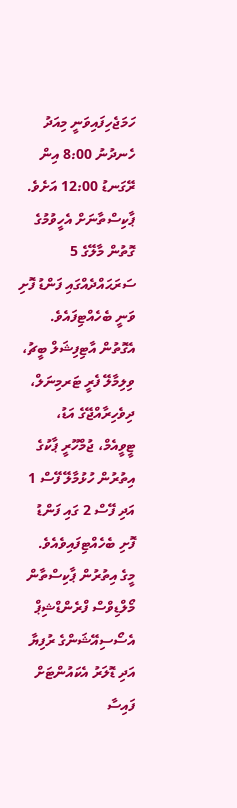ހަމަޖެހިފައިވަނީ މިއަދު ހެނދުނު 8:00 އިން ރޭގަނޑު 12:00 އަށެވެ. ޕާކިސްތާނަށް އެހީވުމުގެ ގޮތުން މާލޭގެ 5 ސަރަޙައްދެއްގައި ފަންޑު ފޮށި ވަނީ ބެހެއްޓިފައެވެ. އެގޮތުން އާޓިފިޝަލް ބީޗު، ވިލިމާލޭ ފެރީ ޓަރމިނަލް، ދިވެހިރާއްޖޭގެ އަޑު، ޓީވީއެމް، ޖުމްހޫރީ ޕާކުގެ އިތުރުން ހުޅުމާލޭ ފޭސް 1 އަދި ފޭސް 2 ގައި ފަންޑު ފޮށި ބެހެއްޓިފައިވެއެވެ.
މީގެ އިތުރުން ޕާކިސްތާން މޯލްޑިވްސް ފްރެންޑްޝިޕް އެސޯސިއޭޝަންގެ ރުފިޔާ އަދި ޑޮލަރު އެކައުންޓަށް ފައިސާ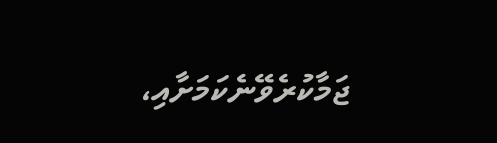ޖަމާކުރެވޭނެކަމަށާއި،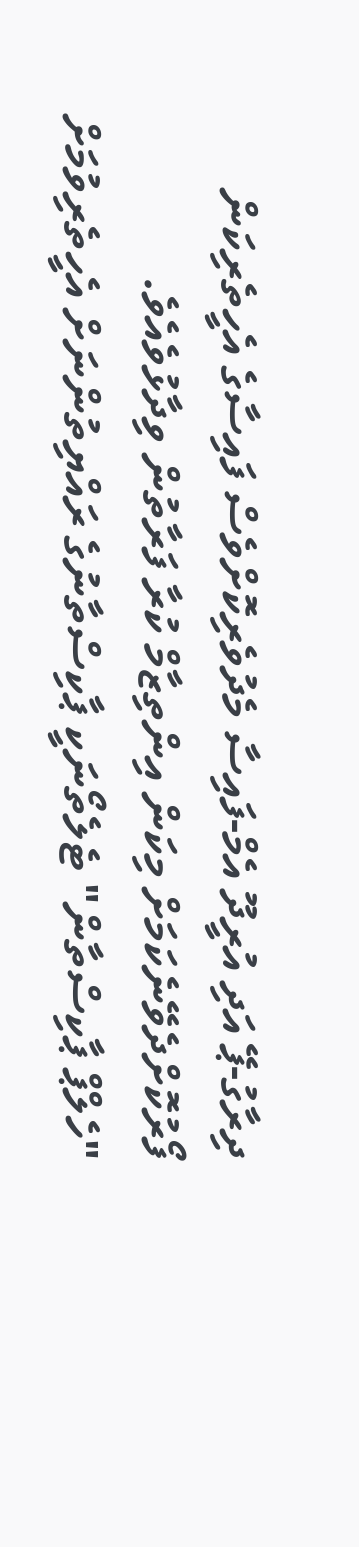ދިރާގު-ޕޭ އަދި އުރީދޫ އެމް-ފައިސާ މެދުވެރިކޮށްވެސް ފައިސާގެ އެހީތެރިކަން ފޯރުކޮށްދެވޭނެކަމަށް މިކަން އިންތިޒާމް ކުރާ ފަރާތުން ވިދާޅުވެއެވެ.
"ހެލްޕް ޕާކިސްތާން" ޓެލެތޯނަކީ ޕާކިސްތާނުގެ ރައްޔިތުންނަށް އެހީތެރިވުމަށް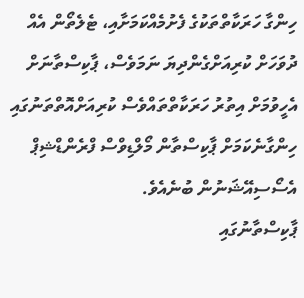ހިންގާ ހަރަކާތްތަކުގެ ފެށުމެއްކަމަށާއި، ޓެލެތޯން އެއް ދުވަހަށް ކުރިއަށްގެންދިޔަ ނަމަވެސް، ޕާކިސްތާނަށް އެހީވުމަށް އިތުރު ހަރަކާތްތައްވެސް ކުރިއަށްއޮތްތަނުގައި ހިންގާނެކަމަށް ޕާކިސްތާން މޯލްޑިވްސް ފްރެންޑްޝިޕް އެސޯސިއޭޝަނުން ބުނެއެވެ.
ޕާކިސްތާނުގައި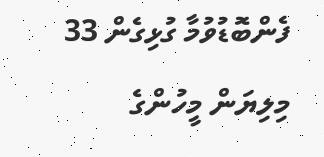ފެންބޮޑުވުމާ ގުޅިގެން 33 މިލިޔަން މީހުންގެ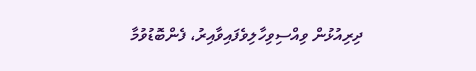ދިރިއުޅުން ވިއްސިވިހާލިވެފައިވާއިރު، ފެންބޮޑުވުމާ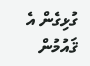ގުޅިގެން އެ ޤައުމުން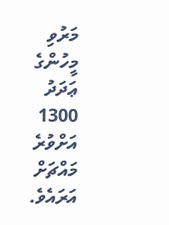މަރުވި މީހުންގެ ޢަދަދު 1300 އަށްވުރެ މައްޗަށް އަރައެވެ.